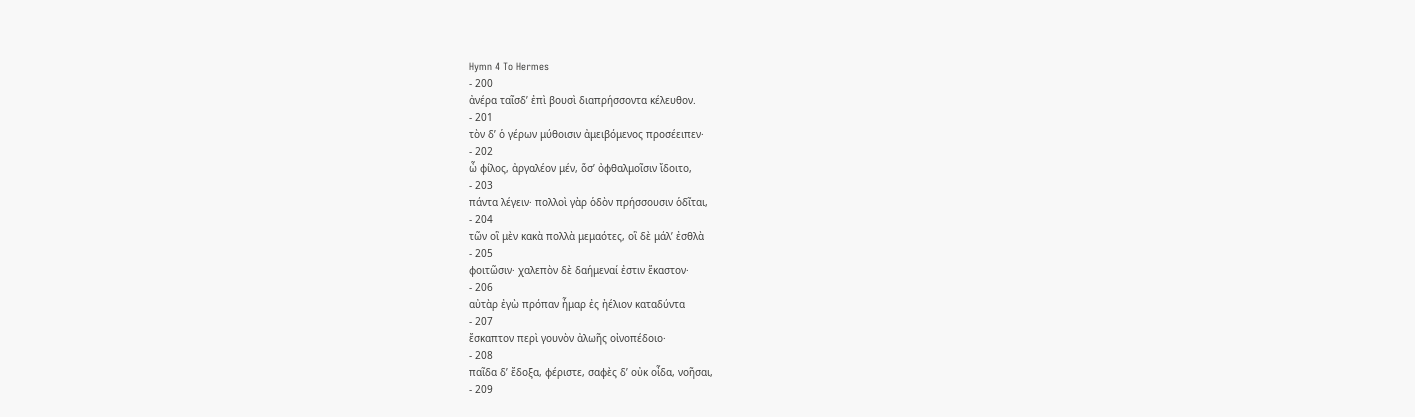Hymn 4 To Hermes
- 200
ἀνέρα ταῖσδʼ ἐπὶ βουσὶ διαπρήσσοντα κέλευθον.
- 201
τὸν δʼ ὁ γέρων μύθοισιν ἀμειβόμενος προσέειπεν·
- 202
ὦ φίλος, ἀργαλέον μέν, ὅσʼ ὀφθαλμοῖσιν ἴδοιτο,
- 203
πάντα λέγειν· πολλοὶ γὰρ ὁδὸν πρήσσουσιν ὁδῖται,
- 204
τῶν οἳ μὲν κακὰ πολλὰ μεμαότες, οἳ δὲ μάλʼ ἐσθλὰ
- 205
φοιτῶσιν· χαλεπὸν δὲ δαήμεναί ἐστιν ἕκαστον·
- 206
αὐτὰρ ἐγὼ πρόπαν ἦμαρ ἐς ἠέλιον καταδύντα
- 207
ἔσκαπτον περὶ γουνὸν ἀλωῆς οἰνοπέδοιο·
- 208
παῖδα δʼ ἔδοξα, φέριστε, σαφὲς δʼ οὐκ οἶδα, νοῆσαι,
- 209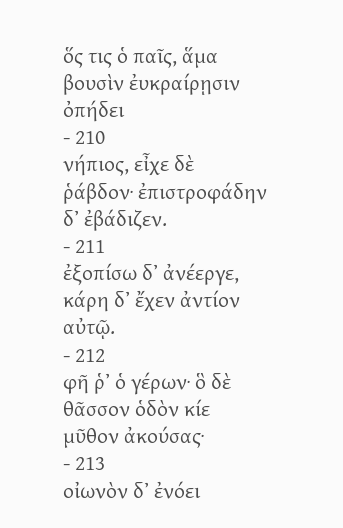ὅς τις ὁ παῖς, ἅμα βουσὶν ἐυκραίρῃσιν ὀπήδει
- 210
νήπιος, εἶχε δὲ ῥάβδον· ἐπιστροφάδην δʼ ἐβάδιζεν.
- 211
ἐξοπίσω δʼ ἀνέεργε, κάρη δʼ ἔχεν ἀντίον αὐτῷ.
- 212
φῆ ῥʼ ὁ γέρων· ὃ δὲ θᾶσσον ὁδὸν κίε μῦθον ἀκούσας·
- 213
οἰωνὸν δʼ ἐνόει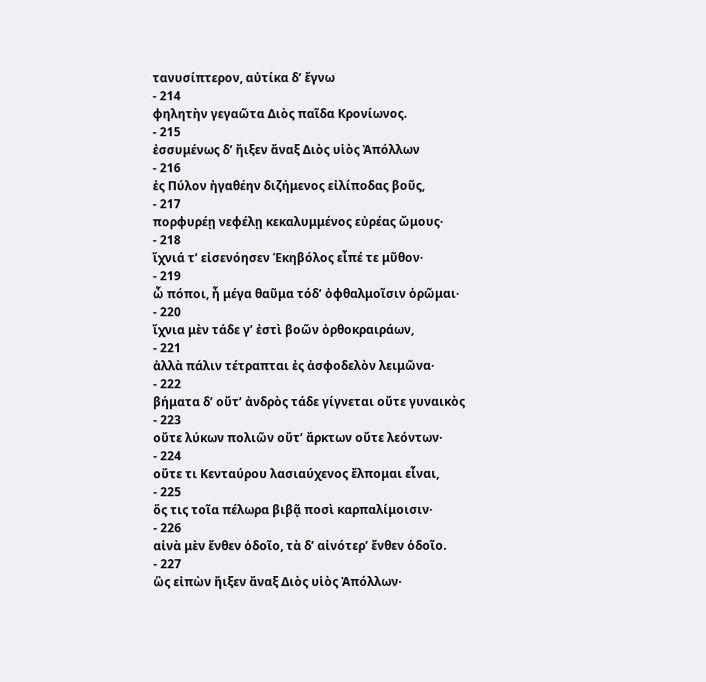τανυσίπτερον, αὐτίκα δʼ ἔγνω
- 214
φηλητὴν γεγαῶτα Διὸς παῖδα Κρονίωνος.
- 215
ἐσσυμένως δʼ ἤιξεν ἄναξ Διὸς υἱὸς Ἀπόλλων
- 216
ἐς Πύλον ἠγαθέην διζήμενος εἰλίποδας βοῦς,
- 217
πορφυρέῃ νεφέλῃ κεκαλυμμένος εὐρέας ὤμους·
- 218
ἴχνιά τʼ εἰσενόησεν Ἑκηβόλος εἶπέ τε μῦθον·
- 219
ὦ πόποι, ἦ μέγα θαῦμα τόδʼ ὀφθαλμοῖσιν ὁρῶμαι·
- 220
ἴχνια μὲν τάδε γʼ ἐστὶ βοῶν ὀρθοκραιράων,
- 221
ἀλλὰ πάλιν τέτραπται ἐς ἀσφοδελὸν λειμῶνα·
- 222
βήματα δʼ οὔτʼ ἀνδρὸς τάδε γίγνεται οὔτε γυναικὸς
- 223
οὔτε λύκων πολιῶν οὔτʼ ἄρκτων οὔτε λεόντων·
- 224
οὔτε τι Κενταύρου λασιαύχενος ἔλπομαι εἶναι,
- 225
ὅς τις τοῖα πέλωρα βιβᾷ ποσὶ καρπαλίμοισιν·
- 226
αἰνὰ μὲν ἔνθεν ὁδοῖο, τὰ δʼ αἰνότερʼ ἔνθεν ὁδοῖο.
- 227
ὣς εἰπὼν ἤιξεν ἄναξ Διὸς υἱὸς Ἀπόλλων·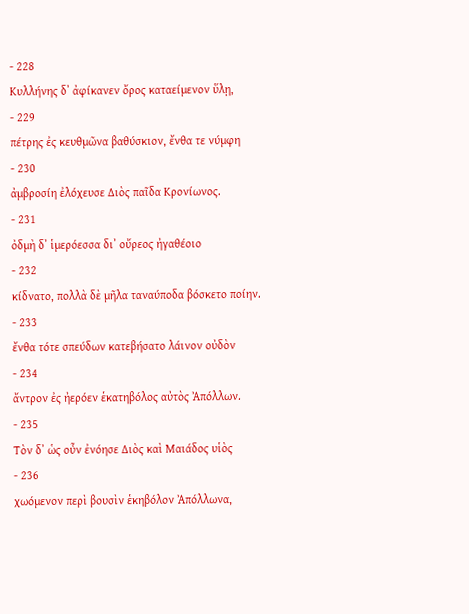- 228
Κυλλήνης δʼ ἀφίκανεν ὄρος καταείμενον ὕλῃ,
- 229
πέτρης ἐς κευθμῶνα βαθύσκιον, ἔνθα τε νύμφη
- 230
ἀμβροσίη ἐλόχευσε Διὸς παῖδα Κρονίωνος.
- 231
ὀδμὴ δʼ ἱμερόεσσα διʼ οὔρεος ἠγαθέοιο
- 232
κίδνατο, πολλὰ δὲ μῆλα ταναύποδα βόσκετο ποίην.
- 233
ἔνθα τότε σπεύδων κατεβήσατο λάινον οὐδὸν
- 234
ἄντρον ἐς ἠερόεν ἑκατηβόλος αὐτὸς Ἀπόλλων.
- 235
Τὸν δʼ ὡς οὖν ἐνόησε Διὸς καὶ Μαιάδος υἱὸς
- 236
χωόμενον περὶ βουσὶν ἑκηβόλον Ἀπόλλωνα,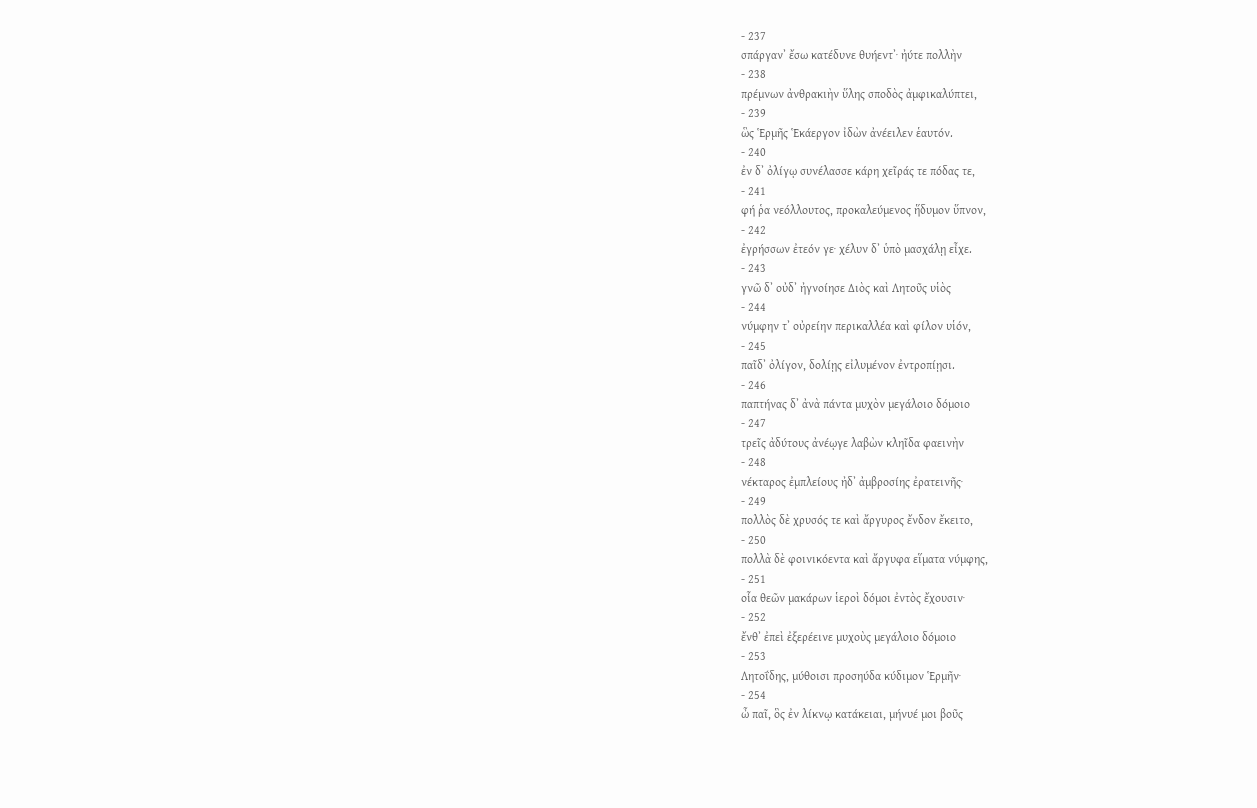- 237
σπάργανʼ ἔσω κατέδυνε θυήεντʼ· ἠύτε πολλὴν
- 238
πρέμνων ἀνθρακιὴν ὕλης σποδὸς ἀμφικαλύπτει,
- 239
ὣς Ἑρμῆς Ἑκάεργον ἰδὼν ἀνέειλεν ἑαυτόν.
- 240
ἐν δʼ ὀλίγῳ συνέλασσε κάρη χεῖράς τε πόδας τε,
- 241
φή ῥα νεόλλουτος, προκαλεύμενος ἥδυμον ὕπνον,
- 242
ἐγρήσσων ἐτεόν γε· χέλυν δʼ ὑπὸ μασχάλῃ εἶχε.
- 243
γνῶ δʼ οὐδʼ ἠγνοίησε Διὸς καὶ Λητοῦς υἱὸς
- 244
νύμφην τʼ οὐρείην περικαλλέα καὶ φίλον υἱόν,
- 245
παῖδʼ ὀλίγον, δολίῃς εἰλυμένον ἐντροπίῃσι.
- 246
παπτήνας δʼ ἀνὰ πάντα μυχὸν μεγάλοιο δόμοιο
- 247
τρεῖς ἀδύτους ἀνέῳγε λαβὼν κληῖδα φαεινὴν
- 248
νέκταρος ἐμπλείους ἠδʼ ἀμβροσίης ἐρατεινῆς·
- 249
πολλὸς δὲ χρυσός τε καὶ ἄργυρος ἔνδον ἔκειτο,
- 250
πολλὰ δὲ φοινικόεντα καὶ ἄργυφα εἵματα νύμφης,
- 251
οἷα θεῶν μακάρων ἱεροὶ δόμοι ἐντὸς ἔχουσιν·
- 252
ἔνθʼ ἐπεὶ ἐξερέεινε μυχοὺς μεγάλοιο δόμοιο
- 253
Λητοΐδης, μύθοισι προσηύδα κύδιμον Ἑρμῆν·
- 254
ὦ παῖ, ὃς ἐν λίκνῳ κατάκειαι, μήνυέ μοι βοῦς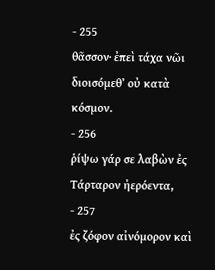- 255
θᾶσσον· ἐπεὶ τάχα νῶι διοισόμεθʼ οὐ κατὰ κόσμον.
- 256
ῥίψω γάρ σε λαβὼν ἐς Τάρταρον ἠερόεντα,
- 257
ἐς ζόφον αἰνόμορον καὶ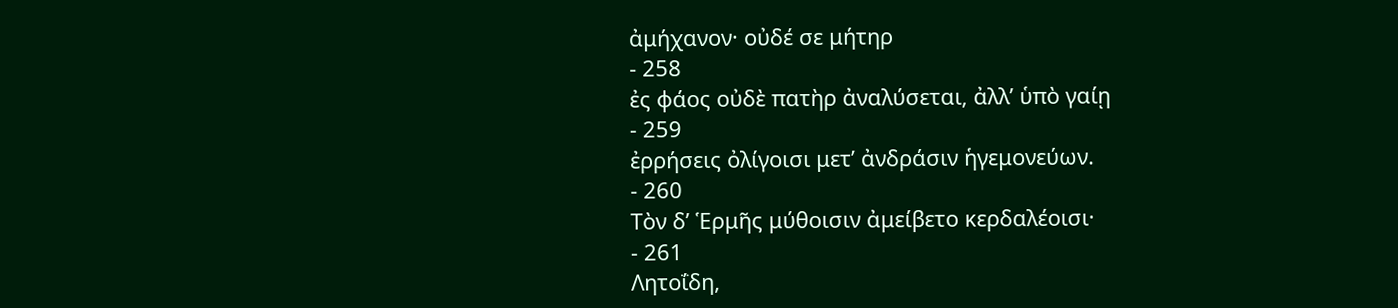ἀμήχανον· οὐδέ σε μήτηρ
- 258
ἐς φάος οὐδὲ πατὴρ ἀναλύσεται, ἀλλʼ ὑπὸ γαίῃ
- 259
ἐρρήσεις ὀλίγοισι μετʼ ἀνδράσιν ἡγεμονεύων.
- 260
Τὸν δʼ Ἑρμῆς μύθοισιν ἀμείβετο κερδαλέοισι·
- 261
Λητοΐδη,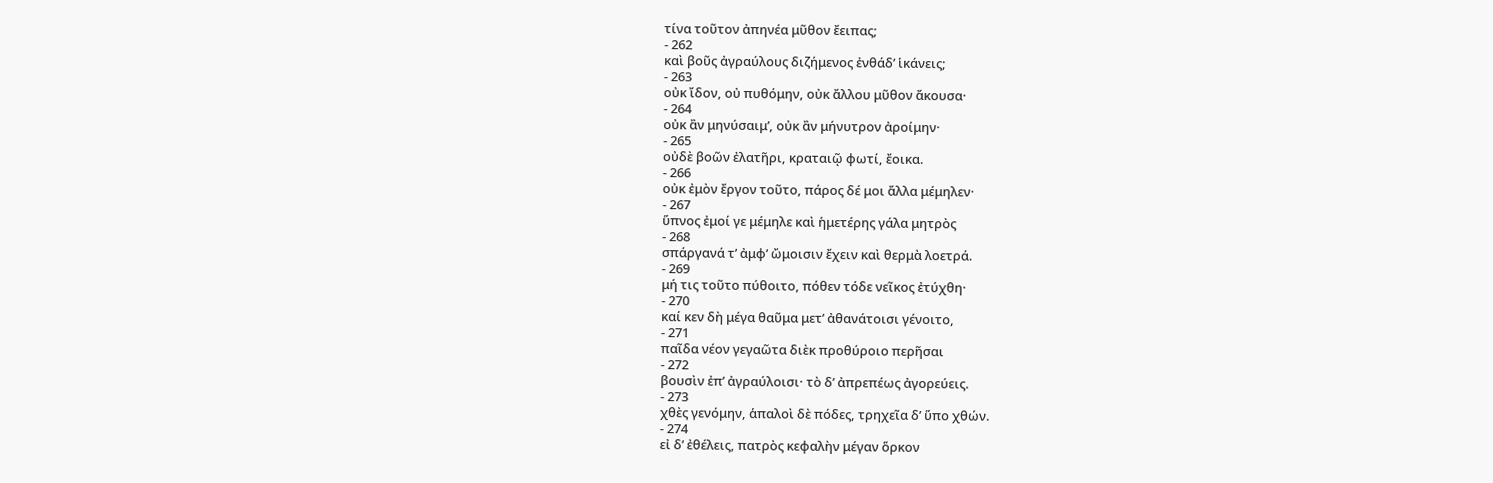τίνα τοῦτον ἀπηνέα μῦθον ἔειπας;
- 262
καὶ βοῦς ἀγραύλους διζήμενος ἐνθάδʼ ἱκάνεις;
- 263
οὐκ ἴδον, οὐ πυθόμην, οὐκ ἄλλου μῦθον ἄκουσα·
- 264
οὐκ ἂν μηνύσαιμʼ, οὐκ ἂν μήνυτρον ἀροίμην·
- 265
οὐδὲ βοῶν ἐλατῆρι, κραταιῷ φωτί, ἔοικα.
- 266
οὐκ ἐμὸν ἔργον τοῦτο, πάρος δέ μοι ἄλλα μέμηλεν·
- 267
ὕπνος ἐμοί γε μέμηλε καὶ ἡμετέρης γάλα μητρὸς
- 268
σπάργανά τʼ ἀμφʼ ὤμοισιν ἔχειν καὶ θερμὰ λοετρά.
- 269
μή τις τοῦτο πύθοιτο, πόθεν τόδε νεῖκος ἐτύχθη·
- 270
καί κεν δὴ μέγα θαῦμα μετʼ ἀθανάτοισι γένοιτο,
- 271
παῖδα νέον γεγαῶτα διὲκ προθύροιο περῆσαι
- 272
βουσὶν ἐπʼ ἀγραύλοισι· τὸ δʼ ἀπρεπέως ἀγορεύεις.
- 273
χθὲς γενόμην, ἁπαλοὶ δὲ πόδες, τρηχεῖα δʼ ὕπο χθών.
- 274
εἰ δʼ ἐθέλεις, πατρὸς κεφαλὴν μέγαν ὅρκον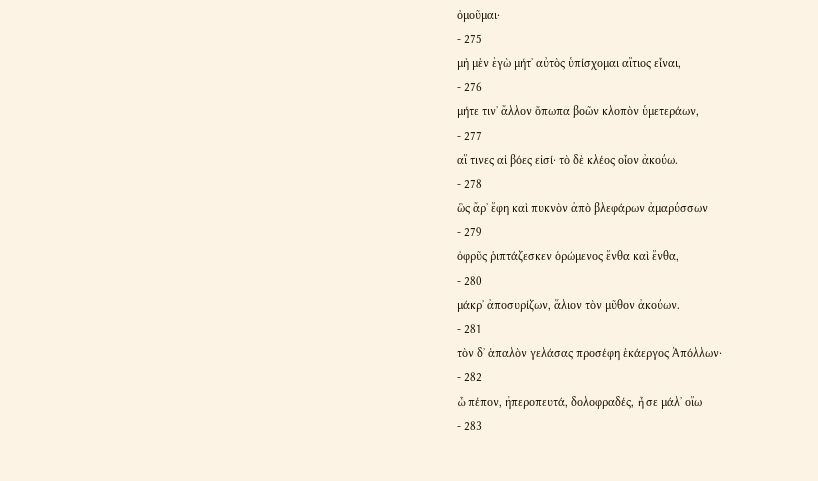ὀμοῦμαι·
- 275
μὴ μὲν ἐγὼ μήτʼ αὐτὸς ὑπίσχομαι αἴτιος εἶναι,
- 276
μήτε τινʼ ἄλλον ὄπωπα βοῶν κλοπὸν ὑμετεράων,
- 277
αἵ τινες αἱ βόες εἰσί· τὸ δὲ κλέος οἶον ἀκούω.
- 278
ὣς ἄρʼ ἔφη καὶ πυκνὸν ἀπὸ βλεφάρων ἀμαρύσσων
- 279
ὀφρῦς ῥιπτάζεσκεν ὁρώμενος ἔνθα καὶ ἔνθα,
- 280
μάκρʼ ἀποσυρίζων, ἅλιον τὸν μῦθον ἀκούων.
- 281
τὸν δʼ ἁπαλὸν γελάσας προσέφη ἑκάεργος Ἀπόλλων·
- 282
ὦ πέπον, ἠπεροπευτά, δολοφραδές, ἦ σε μάλʼ οἴω
- 283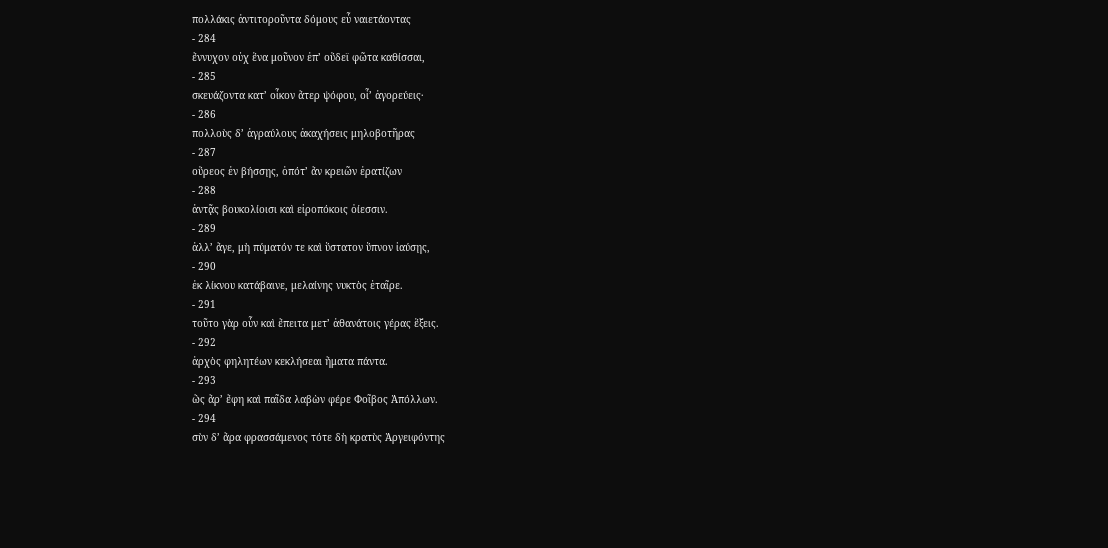πολλάκις ἀντιτοροῦντα δόμους εὖ ναιετάοντας
- 284
ἔννυχον οὐχ ἕνα μοῦνον ἐπʼ οὔδεϊ φῶτα καθίσσαι,
- 285
σκευάζοντα κατʼ οἶκον ἄτερ ψόφου, οἷʼ ἀγορεύεις·
- 286
πολλοὺς δʼ ἀγραύλους ἀκαχήσεις μηλοβοτῆρας
- 287
οὔρεος ἐν βήσσῃς, ὁπότʼ ἄν κρειῶν ἐρατίζων
- 288
ἀντᾷς βουκολίοισι καὶ εἰροπόκοις ὀίεσσιν.
- 289
ἀλλʼ ἄγε, μὴ πύματόν τε καὶ ὕστατον ὕπνον ἰαύσῃς,
- 290
ἐκ λίκνου κατάβαινε, μελαίνης νυκτὸς ἑταῖρε.
- 291
τοῦτο γὰρ οὖν καὶ ἔπειτα μετʼ ἀθανάτοις γέρας ἕξεις.
- 292
ἀρχὸς φηλητέων κεκλήσεαι ἤματα πάντα.
- 293
ὣς ἄρʼ ἔφη καὶ παῖδα λαβὼν φέρε Φοῖβος Ἀπόλλων.
- 294
σὺν δʼ ἄρα φρασσάμενος τότε δὴ κρατὺς Ἀργειφόντης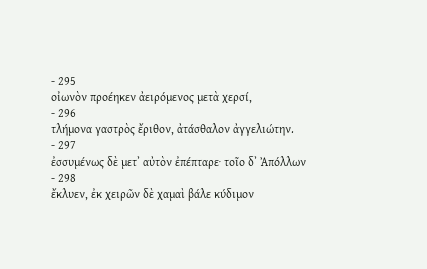- 295
οἰωνὸν προέηκεν ἀειρόμενος μετὰ χερσί,
- 296
τλήμονα γαστρὸς ἔριθον, ἀτάσθαλον ἀγγελιώτην.
- 297
ἐσσυμένως δὲ μετʼ αὐτὸν ἐπέπταρε· τοῖο δʼ Ἀπόλλων
- 298
ἔκλυεν, ἐκ χειρῶν δὲ χαμαὶ βάλε κύδιμον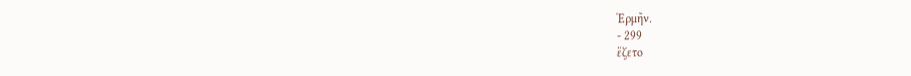Ἑρμῆν.
- 299
ἕζετο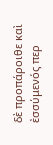δὲ προπάροιθε καὶ ἐσσύμενός περ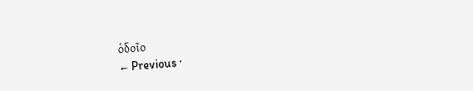ὁδοῖο
← Previous ·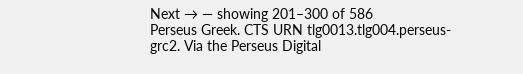Next → — showing 201–300 of 586
Perseus Greek. CTS URN tlg0013.tlg004.perseus-grc2. Via the Perseus Digital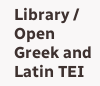Library / Open Greek and Latin TEI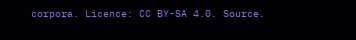corpora. Licence: CC BY-SA 4.0. Source.